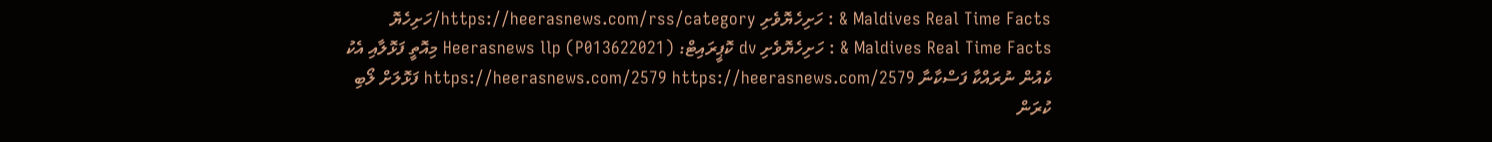Maldives Real Time Facts & : ހަށިހެޔޮވެށި https://heerasnews.com/rss/category/ހަށިހެޔޮ Maldives Real Time Facts & : ހަށިހެޔޮވެށި dv ކޮޕީރައިޓް: Heerasnews llp (P013622021) މިއޮތީ ފަޅޮލާއި އެކު ކެއުން ނުރައްކާ ފަސްކާނާ https://heerasnews.com/2579 https://heerasnews.com/2579 ފަޅޮލަށް ލޯބި ކުރަން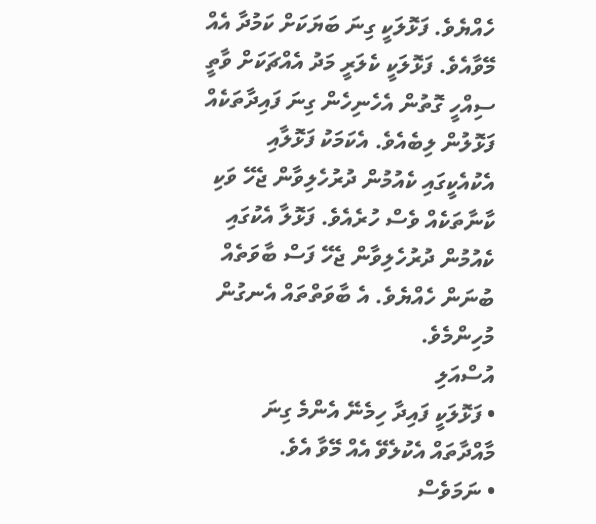ހެއްޔެވެ. ފަޅޮލަކީ ގިނަ ބަޔަކަށް ކަމުދާ އެއް މޭވާއެވެ. ފަޅޮލަކީ ކެލަރީ މަދު އެއްޗަކަށް ވާތީ ސިއްހީ ގޮތުން އެހެނިހެން ގިނަ ފައިދާތަކެއް ފަޅޮލުން ލިބެއެވެ. އެކަމަކު ފަޅޮލާއި އެކުއެކީގައި ކެއުމުން ދުރުހެލިވާން ޖެހޭ ވަކި ކާނާތަކެއް ވެސް ހުރެއެވެ. ފަޅޮލާ އެކުގައި ކެއުމުން ދުރުހެލިވާން ޖެހޭ ފަސް ބާވަތެއް ބުނަން ހެއްޔެވެ. އެ ބާވަތްތައް އެނގުން މުހިންމެވެ.
އުސްއަލި
• ފަޅޮލަކީ ފައިދާ ހިމެނޭ އެންމެ ގިނަ މާއްދާތައް އެކުލެވޭ އެއް މޭވާ އެވެ.
• ނަމަވެސް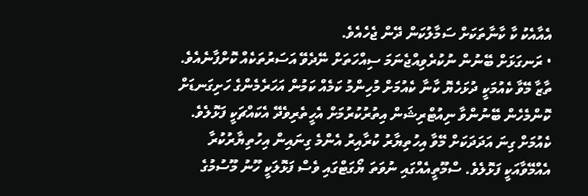އެއާއެކު ކާ ކާނާތަކަށް ސަމާލުކަން ދޭން ޖެހެއެވެ.
• ރަނގަޅަށް ބޭނުން ނުކުރެވިއްޖެނަމަ ސިއްހަތަށް ނޭދެވޭ އަސަރުތަކެއް ކޮށްފާނެއެވެ.
ތާޒާ މޭވާ ކެއުމަކީ ދުޅަހެޔޮ ކާނާ ކެއުމަށް މުހިންމު ކަމެއް ކަމުން އަހަރެމެންގެ ހަށިގަނޑަށް ކޮންމެހެން ބޭނުންވާ ނިއުޓްރިޝަން އިތުރުކުރުމަށް އެހީތެރިވެދޭ އެކައްޗަކީ ފަޅޮލެވެ. ކެއުމަށް ގިނަ އަދަދަކަށް މޭވާ އިހުތިޔާރު ކުރާއިރު އެންމެ ގިނައިން އިހުތިޔާރުކުރާ އެއްމޭވާއަކީ ފަޅޮލެވެ. ސްމޫތީއެއްގައި ނުވަތަ ޔޯގަޓްގައި ވެސް ފަޅޮލަކީ ހޫނު މޫސުމުގެ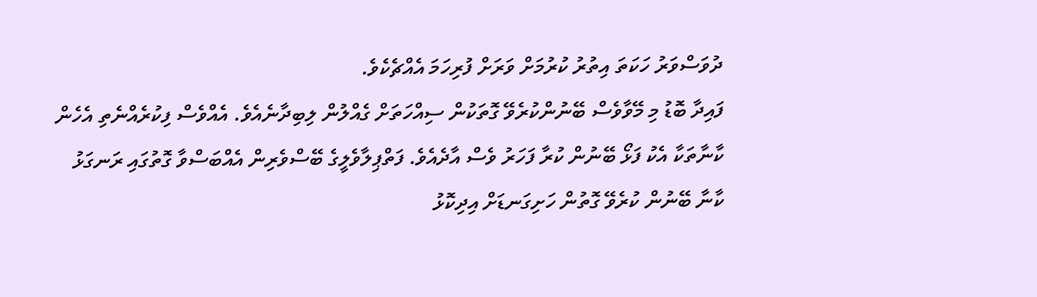ދުވަސްވަރު ހަކަތަ އިތުރު ކުރުމަށް ވަރަށް ފުރިހަމަ އެއްޗެކެވެ.
ފައިދާ ބޮޑު މި މޭވާވެސް ބޭނުންކުރެވޭ ގޮތަކުން ސިއްހަތަށް ގެއްލުން ލިބިދާނެއެވެ. އެއްވެސް ފިކުރެއްނެތި އެހެން ކާނާތަކާ އެކު ފަޅޯ ބޭނުން ކުރާ ފަހަރު ވެސް އާދެއެވެ. ފަތްޕިލާވެލީގެ ބޭސްވެރިން އެއްބަސްވާ ގޮތުގައި ރަނގަޅު ކާނާ ބޭނުން ކުރެވޭ ގޮތުން ހަށިގަނޑަށް އިދިކޮޅު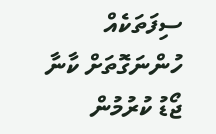ސިފަތަކެއް ހުންނަގޮތަށް ކާނާ ޖޯޑު ކުރުމުން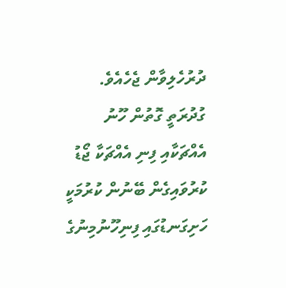ދުރުހެލިވާން ޖެހެއެވެ. ގުދުރަތީ ގޮތުން ހޫނު އެއްޗަކާއި ފިނި އެއްޗަކާ ޖޯޑު ކުރުވައިގެން ބޭނުން ކުރުމަކީ ހަށިގަނޑުގައި ފިނިހޫނުމިނުގެ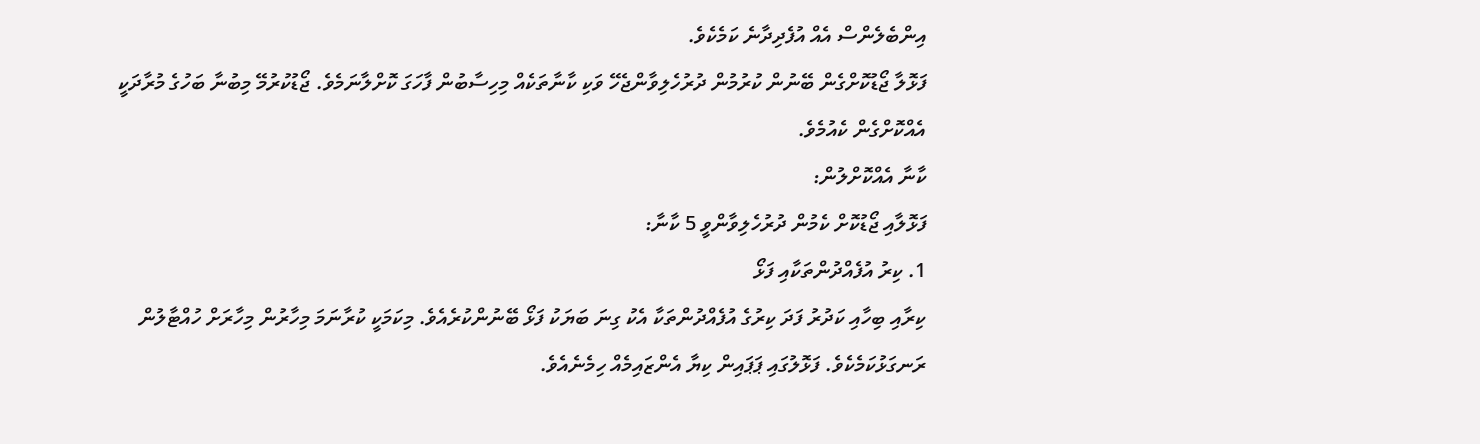އިންބެލެންސް އެއް އުފެދިދާނެ ކަމެކެވެ.
ފަޅޮލާ ޖޯޑުކޮށްގެން ބޭނުން ކުރުމުން ދުރުހެލިވާންޖެހޭ ވަކި ކާނާތަކެއް މިހިސާބުން ފާހަގަ ކޮށްލާނަމެވެ. ޖޯޑުކުރުމޭ މިބުނާ ބަހުގެ މުރާދަކީ އެއްކޮށްގެން ކެއުމެވެ.
ކާނާ އެއްކޮށްލުން:
ފަޅޮލާއި ޖޯޑުކޮށް ކެމުން ދުރުހެލިވާންވީ 5 ކާނާ:
1. ކިރު އުފެއްދުންތަކާއި ފަޅޯ
ކިރާއި ބިހާއި ކަދުރު ފަދަ ކިރުގެ އުފެއްދުންތަކާ އެކު ގިނަ ބަޔަކު ފަޅޯ ބޭނުންކުރެއެވެ. މިކަމަކީ ކުރާނަމަ މިހާރުން މިހާރަށް ހުއްޓާލުން ރަނގަޅުކަމެކެވެ. ފަޅޮލުގައި ޕަޕައިން ކިޔާ އެންޒައިމެއް ހިމެނެއެވެ.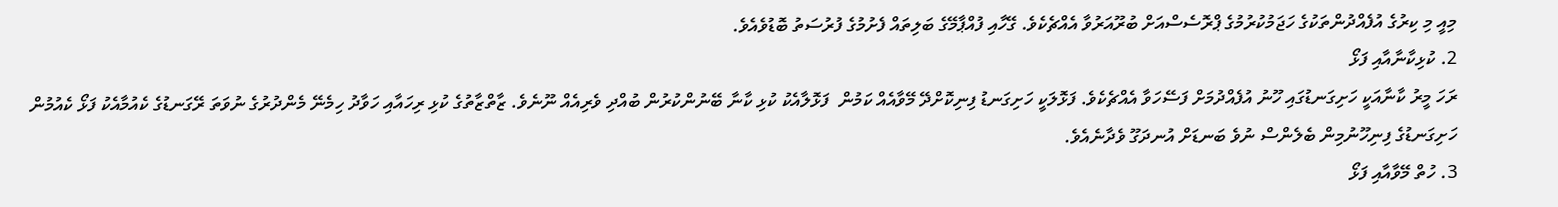މިއީ މި ކިރުގެ އުފެއްދުންތަކުގެ ހަޖަމުކުރުމުގެ ޕްރޮސެސްއަށް ބުރޫއަރުވާ އެއްޗެކެވެ. ގޭހާއި ފުއްޕާމޭގެ ބަލިތައް ފެށުމުގެ ފުރުސަތު ބޮޑުވެއެވެ.
2. ކުޅިކާނާއާއި ފަޅޯ
ރަހަ މީރު ކާނާއަކީ ހަށިގަނޑުގައި ހޫނު އުފެއްދުމަށް ފަސޭހަވާ އެއްޗެކެވެ. ފަޅޮލަކީ ހަށިގަނޑު ފިނިކޮށްދޭ މޭވާއެއް ކަމުން  ފަޅޮލާއެކު ކުޅި ކާނާ ބޭނުންކުރުން ބުއްދި ވެރިއެއް ނޫނެވެ. ޒާތްޒާތުގެ ކުޅި ރިހައާއި ހަވާދު ހިމެނޭ މެންދުރުގެ ނުވަތަ ރޭގަނޑުގެ ކެއުމާއެކު ފަޅޯ ކެއުމުން ހަށިގަނޑުގެ ފިނިހޫނުމިން ބެލެންސް ނުވެ ބަނޑަށް އުނދަގޫ ވެދާނެއެވެ.
3. ހުތް މޭވާއާއި ފަޅޯ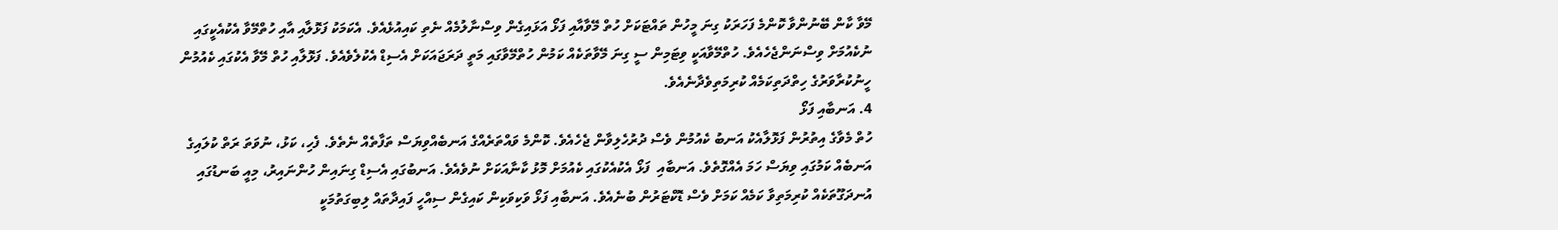މޭވާ ކާން ބޭނުންވާ ކޮންމެ ފަހަރަކު ގިނަ މީހުން ތައްޓަކަށް ހުތް މޭވާއާއި ފަޅޯ އަޅައިގެން ވިސްނާލުމެއް ނެތި ކައިއުޅެއެވެ. އެކަމަކު ފަޅޮލާއި އާއި ހުތްމޭވާ އެކުއެކީގައި ނުކެއުމަށް ވިސްނަންޖެހެއެވެ. ހުތްމޭވާއަކީ ވިޓަމިން ސީ ގިނަ މޭވާތަކެއް ކަމުން ހުތްމޭވާގައި މަތީ ދަރަޖައަކަށް އެސިޑް އެކުލެވެއެވެ. ފަޅޮލާއި ހުތް މޭވާ އެކުގައި ކެއުމުން ހީނުކުރާވަރުގެ ހިތްދަތިކަމެއް ކުރިމަތިވެދާނެއެވެ.
4. އަނބާއި ފަޅޯ
ހުތް މެވާގެ އިތުރުން ފަޅޮލާއެކު އަނބު ކެއުމުން ވެސް ދުރުހެލިވާން ޖެހެއެވެ. ކޮންމެ ވައްތަރެއްގެ އަނބެއްވިޔަސް ތަފާތެއް ނެތެވެ. ފެހި، ކަޅު، ނުވަތަ ރަތް ކުލައިގެ އަނބެއް ކަމުގައި ވިޔަސް ހަމަ އެއްގޮތެވެ. އަނބާއި  ފަޅޯ އެކުއެކުގައި ކެއުމަށް މޮޅު ކާނާއަކަށް ނުވެއެވެ. އަނބުގައި އެސިޑް ގިނައިން ހުންނައިރު، މިއީ ބަނޑުގައި އުނދަގޫތަކެއް ކުރިމަތިވާ ކަމެއް ކަމަށް ވެސް ޑޮކްޓަރުން ބުނެއެވެ. އަނބާއި ފަޅޯ ވަކިވަކިން ކައިގެން ސިއްހީ ފައިދާތައް ލިބިގަތުމަކީ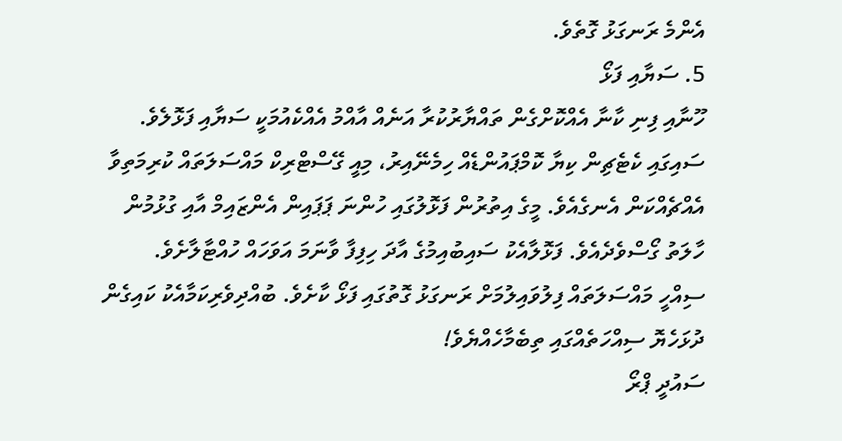އެންމެ ރަނގަޅު ގޮތެވެ.
5. ސަޔާއި ފަޅޯ
ހޫނާއި ފިނި ކާނާ އެއްކޮށްގެން ތައްޔާރުކުރާ އަނެއް އާއްމު އެއްކެއުމަކީ ސަޔާއި ފަޅޮލެވެ. ސައިގައި ކެޓެޗިން ކިޔާ ކޮމްޕައުންޑެއް ހިމެނޭއިރު، މިއީ ގޭސްޓްރިކް މައްސަލަތައް ކުރިމަތިވާ އެއްޗެއްކަން އެނގެއެވެ. މީގެ އިތުރުން ފަޅޮލުގައި ހުންނަ ޕަޕައިން އެންޒައިމް އާއި ގުޅުމުން ހާލަތު ގޯސްވެދެއެވެ. ފަޅޮލާއެކު ސައިބުއިމުގެ އާދަ ހިފިފާ ވާނަމަ އަވަހައް ހުއްޓާލާށެވެ.
ސިއްހީ މައްސަލަތައް ފިލުވައިލުމަށް ރަނގަޅު ގޮތުގައި ފަޅޯ ކާށެވެ. ބުއްދިވެރިކަމާއެކު ކައިގެން ދުޅަހެޔޮ ސިއްހަތެއްގައި ތިބެމާހެއްޔެވެ!
ސައުދީ ޕްރޯ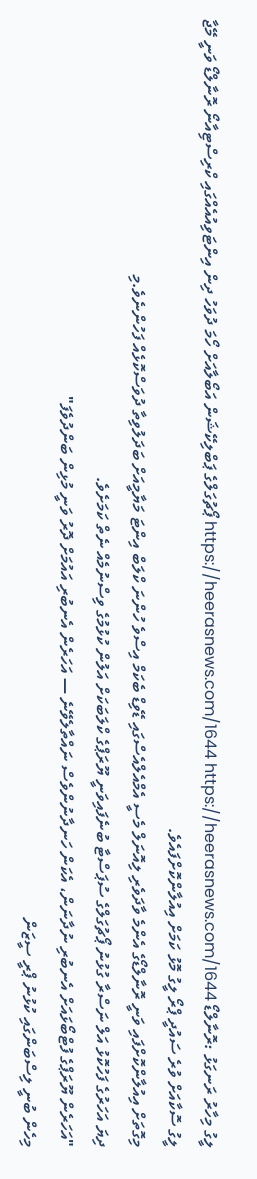ލީގު މިހާރު ރަނގަޅު :ރޮނާލްޑޯ https://heerasnews.com/1644 https://heerasnews.com/1644 ޕޯޗުގަލްގެ ޕަބްލިކޭޝަން އަބޯލާއަށް ހޯމަ ދުވަހު ދިން އިންޓަވިއުއެއްގައި ކްރިސްޓިއާނޯ ރޮނާލްޑޯ ވަނީ މޭޖާ ލީގު ސޮކާއަށް ވުރެ ސައުދީ ޕްރޯ ލީގު މޮޅު ކަމަށް އިއުލާންކޮށްފައެވެ.
މިގޮތަށް އިއުލާންކޮށްފައި ވަނީ ރޮނާލްޑޯގެ އެންމެ ވާދަވެރި ލިއޮނަލް މެސީ އެމްއެލްއެސްގައި ޑޭވިޑް ބެކަމް އިސްވެ ހުންނަ ކްލަބް އިންޓަ މަޔާމީއަށް ބަދަލުވިތާ ދުވަސްކޮޅެއް ފަހުންނެވެ.މި
ދިޔަ އަހަރުގެ ފަހުކޮޅު އަލް ނަސްރާ ގުޅުނު ޕޯޗުގަލްގެ ސުޕަސްޓާ ބުނެފައިވަނީ ޔޫރަޕްގެ ކްލަބަކަށް އަލުން ކުޅުމުގެ ވިސްނުމެއް ނެތް ކަމަށެވެ.
"އަހަރެން ޔޫރަޕްގެ ފުޓްބޯޅައަށް އެނބުރި ނުދާނަން، އެކަން ހަނދާނުންވެސް ނައްތާލެވޭނެ — އަހަރެން އެނބުރި އައުމަށް ދޮރު ވަނީ މުޅިން ބަންދުވެފަ"
މިހެން ބުނީ ލިސްބަންގައި ކުޅުނު ޕްރީ ސީޒަން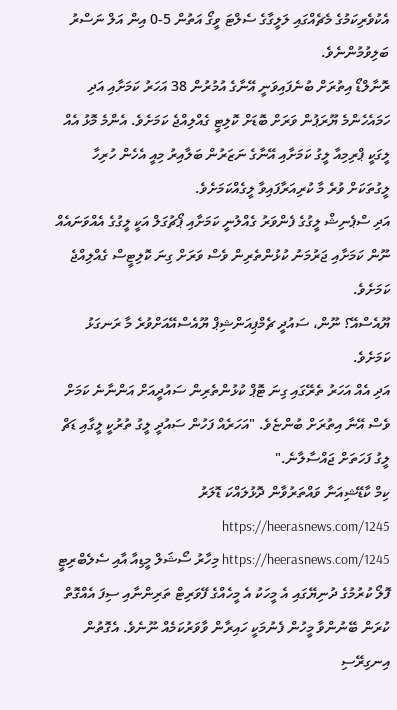އެކުވެރިކަމުގެ މެޗެއްގައި ލަލީގާގެ ސެލްޓަ ވީގޯ އަތުން 5-0 އިން އަލް ނަސްރު ބަލިވުމުންނެވެ.
ރޮނާލްޑޯ އިތުރަށް ބުނެފައިވަނީ އޭނާގެ އުމުރުން 38 އަހަރު ކަމަށާއި އަދި ހަމައެހެންމެ ޔޫރަޕުން ވަރަށް ބޮޑަށް ކޮލިޓީ ގެއްލިއްޖެ ކަމަށެވެ. އެންމެ މޮޅު އެއް ލީގަކީ ޕްރިމިއާ ލީގު ކަމަށާއި އޭނާގެ ނަޒަރުން ބަލާއިރު މިއީ އެހެން ހުރިހާ ލީގުތަކަށް ވުރެ މާ ކުރިއަރާފައިވާ ލީގެއްކަމަށެވެ.
އަދި ސްޕެނިޝް ލީގުގެ ފެންވަރު ގެއްލުނީ ކަމަށާއި ޕޯޗުގަލް އަކީ ލީގުގެ އެއްވަނައެއް ނޫން ކަމަށާއި ޖަރުމަނު ކުޅުންތެރިން ވެސް ވަރަށް ގިނަ ކޮލިޓީސް ގެއްލިއްޖެ ކަމަށެވެ.
ޔޫއެސްއޭ؟ ނޫން، ސައުދީ ޗެމްޕިއަންޝިޕް ޔޫއެސްއޭއަށްވުރެ މާ ރަނގަޅު ކަމަށެވެ.
އަދި އެއް އަހަރު ތެރޭގައި ގިނަ ޓޮޕް ކުޅުންތެރިން ސައުދީއަށް އަންނާނެ ކަމަށް ވެސް އޭނާ އިތުރަށް ބުންޏެވެ. "އަހަރެއް ފަހުން ސައުދީ ލީގު ތުރުކީ ލީގާއި ޑަޗް ލީގު ފަހަތަށް ޖައްސާލާނެ."
ކިމް ކާޑޭޝިއަނާ ވައްތަރުވާން ދޮޅުލައްކަ ޑޮލަރު https://heerasnews.com/1245 https://heerasnews.com/1245 މިހާރު ސޯޝަލް މީޑިއާ އާއި ސެލެބްރިޓީ ފޮލޯ ކުރުމުގެ ދުނިޔޭގައި އެ މީހަކު އެ މީހެއްގެ ފޭވަރިޓް ތަރިންނާއި ސިފަ އެއްގޮތް ކުރަން ބޭނުންވާ މީހުން ފެނުމަކީ ހައިރާން ވާވަރުކަމެއް ނޫނެވެ. އެގޮތުން އިނގިރޭސި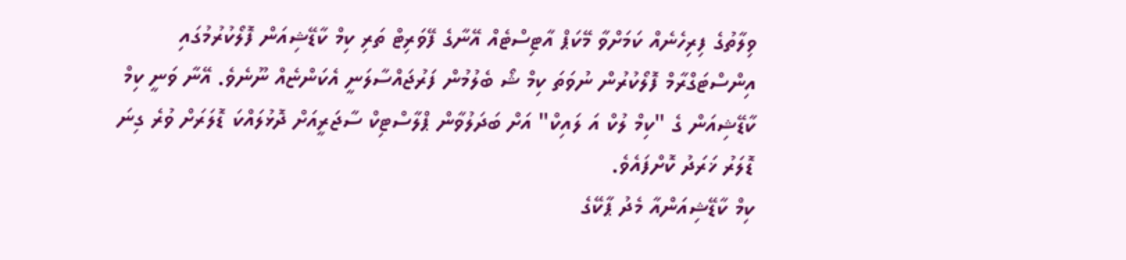ވިލާތުގެ ފިރިހެނެއް ކަމަށްވާ މޭކަޕް އާޓިސްޓެއް އޭނާގެ ފޭވަރިޓް ތަރި ކިމް ކާޑޭޝިއަން ފޮލޯކުރުމުގައި އިންސްޓަގްރާމް ފޮލޯކުރުން ނުވަތަ ކިމް ޝޯ ބެލުމުން ފަރުޖައްސާލަނީ އެކަންޏެއް ނޫނެވެ. އޭނާ ވަނީ ކިމް ކާޑޭޝިއަން ގެ "ކިމް ލުކް އަ ލައިކް" އަށް ބަދަލުވާން ޕްލާސްޓިކް ސާޖަރީއަށް ދޮޅުލައްކަ ޑޮލަރަށް ވުރެ ގިނަ ޑޮލަރު ޚަރަދު ކޮށްފައެވެ.
ކިމް ކާޑޭޝިއަންއާ މެދު ޕާކޭގެ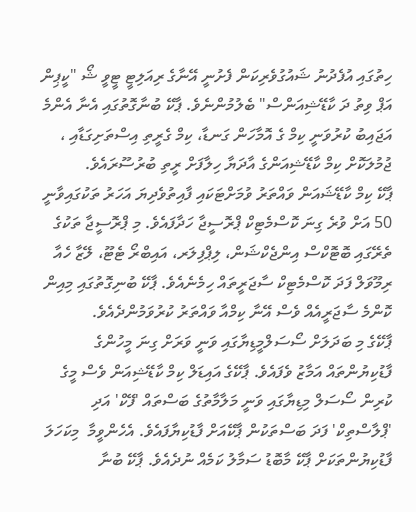ހިތުގައި އުފެދުނު ޝައުގުވެރިކަން ފެށުނީ އޭނާގެ ރިއަލިޓީ ޓީވީ ޝޯ "ކީޕިން އަޕް ވިތު ދަ ކާޑޭޝިއަންސް" ބެލުމުންނެވެ. ޕާކޭ ބުނާގޮތުގައި އެނާ އެންމެ އަޖައިބު ކުރުވަނީ ކިމް ގެ އޮމާހަން ގަނޑާ، ކިމް ގެރީތި އިސްތަށިގަޑާއި ، ޖުމުލަކޮށް ކިމް ކާޑޭޝިއަންގެ އާދަޔާ ހިލާފަށް ރީތި ބުރުސޫރައެވެ.
ޕާކޭ ކިމް ކާޑޭޝައަން ވައްތަރު ވުމަށްޓަކައި ފާއިތުވެދިޔަ އަހަރު ތަކުގައިވާނީ 50 އަށް ވުރެ ގިނަ ކޮސްމެޓިކް ޕްރޮސީޖާ ހަދާފައެވެ. މި ޕްރޮސީޖާ ތަކުގެ ތެރޭގައި ބޮޓޮކްސް އިންޖެކްޝަން، ލިޕްފިލަރ، އައިބްރޯ ޓެޓޫ، ލޭޒާ ހެއާ ރިމޫވަލް ފަދަ ކޮސްމެޓިކް ސާޖަރީތައް ހިމެނެއެވެ. ޕާކޭ ބުނިގޮތުގައި މިއިން ކޮންމެ ސާޖަރީއެއް ވެސް އޭނާ ކިމްއާ ވައްތަރު ކުރުވަމުންދެއެވެ.
ޕާކޭގެ މި ބަދަލަށް ސޯސަލްމީޑިޔާގައި ވަނީ ވަރަށް ގިނަ މީހުންގެ ފާޑުކިޔުންތައް އަމާޒު ވެފައެވެ. ޕާކޭގެ އައިޑަލް ކިމް ކާޑޭޝިއަން ވެސް މީގެ ކުރިން ސޯސަލް މިޑިޔާގައި ވަނީ މަލާމާތުގެ ބަސްތައް 'ފޭކް' އަދި 'ޕްލާސްތިކް' ފަދަ ބަސްތަކުން ޕާކޭއަށް ފާޑުކިޔާފައެވެ. އެހެންވީމާ  މިކަހަލަ ފާޑުކިޔުންތަކަށް ޕާކޭ މާބޮޑު ސަމާލު ކަމެއް ނުދެއެވެ. ޕާކޭ ބުނާ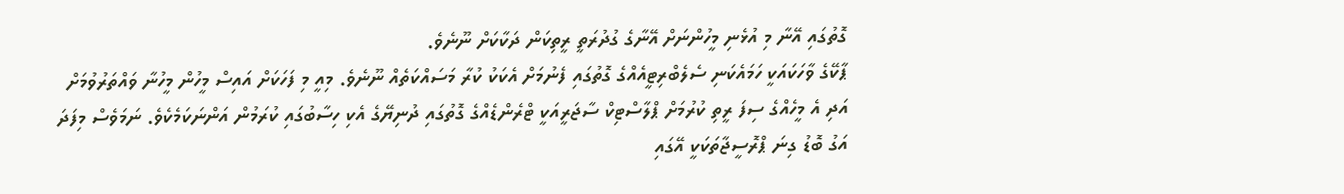ގޮތުގައި އޭނާ މި އުޅެނި މީހުންނަށް އޭނާގެ ގުދުރަތީ ރީތިކަން ދަކާކަށް ނޫނެވެ.
ޕާކޭގެ ވާހަކައަކީ ހަމައެކަނި ސެލެބްރިޓީއެއްގެ ގޮތުގައި ފެނުމަށް އެކަކު ކުރާ މަސައްކަތެއް ނޫނެވެ. މިއީ މި ފަހަކަށް އައިސް މީހުން މީހުނާ ވައްތަރުވުމަށް އަދި އެ މީހެއްގެ ސިފަ ރީތި ކުރުމަށް ޕްލާސްޓިކް ސާޖަރީއަކީ ޓްރެންޑެއްގެ ގޮތުގައި ދުނިޔޭގެ އެކި ހިސާބުގައި ކުރަމުން އަންނަކަމެކެވެ. ނަމަވެސް މިފަދަ އަގު ބޮޑު ގިނަ ޕްރޮސީޖާތަކަކީ އޭގައި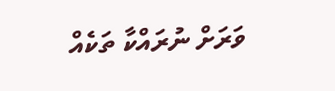ވަރަށް ނުރައްކާ ތަކެއް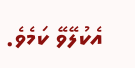އެކުލޭވޭ ކަމެވެ.